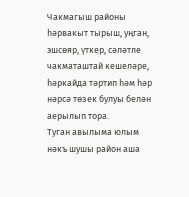Чакмагыш районы һәрвакыт тырыш, уңган, эшсөяр, үткер, сәләтле чакматаштай кешеләре, һәркайда тәртип һәм һәр нәрсә төзек булуы белән аерылып тора.
Туган авылыма юлым нәкъ шушы район аша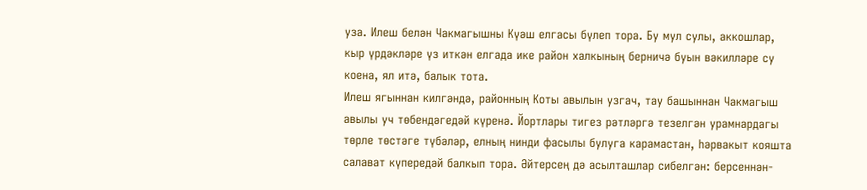уза. Илеш белән Чакмагышны Күәш елгасы бүлеп тора. Бу мул сулы, аккошлар, кыр үрдәкләре үз иткән елгада ике район халкының берничә буын вәкилләре су коена, ял итә, балык тота.
Илеш ягыннан килгәндә, районның Коты авылын узгач, тау башыннан Чакмагыш авылы уч төбендәгедәй күренә. Йортлары тигез рәтләргә тезелгән урамнардагы төрле төстәге түбәләр, елның нинди фасылы булуга карамастан, һәрвакыт кояшта салават күпередәй балкып тора. Әйтерсең дә асылташлар сибелгән: берсеннән-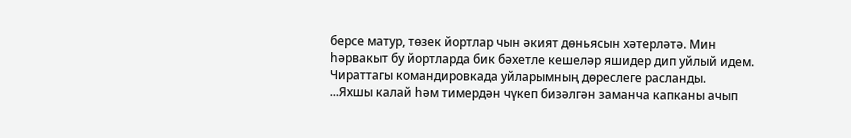берсе матур, төзек йортлар чын әкият дөньясын хәтерләтә. Мин һәрвакыт бу йортларда бик бәхетле кешеләр яшидер дип уйлый идем. Чираттагы командировкада уйларымның дөреслеге расланды.
...Яхшы калай һәм тимердән чүкеп бизәлгән заманча капканы ачып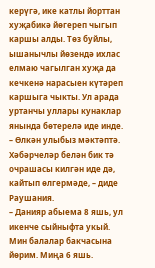керүгә, ике катлы йорттан хуҗабикә йөгереп чыгып каршы алды. Төз буйлы, ышанычлы йөзендә ихлас елмаю чагылган хуҗа да кечкенә нарасыен күтәреп каршыга чыкты. Ул арада уртанчы уллары кунаклар янында бөтерелә иде инде.
– Өлкән улыбыз мәктәптә. Хәбәрчеләр белән бик тә очрашасы килгән иде дә, кайтып өлгермәде, – диде Раушания.
– Данияр абыема 8 яшь, ул икенче сыйныфта укый. Мин балалар бакчасына йөрим. Миңа 6 яшь.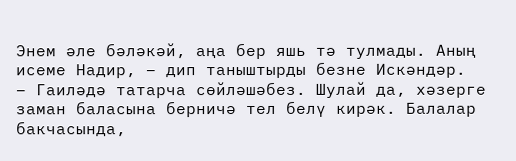Энем әле бәләкәй, аңа бер яшь тә тулмады. Аның исеме Надир, – дип таныштырды безне Искәндәр.
– Гаиләдә татарча сөйләшәбез. Шулай да, хәзерге заман баласына берничә тел белү кирәк. Балалар бакчасында,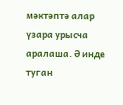мәктәптә алар үзара урысча аралаша. Ә инде туган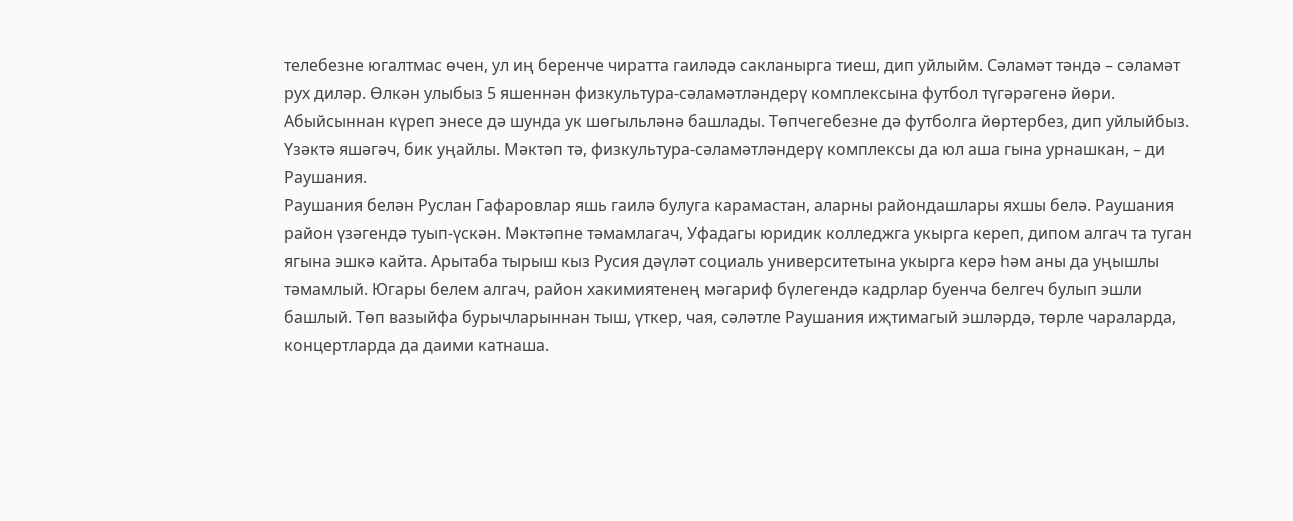телебезне югалтмас өчен, ул иң беренче чиратта гаиләдә сакланырга тиеш, дип уйлыйм. Сәламәт тәндә – сәламәт рух диләр. Өлкән улыбыз 5 яшеннән физкультура-сәламәтләндерү комплексына футбол түгәрәгенә йөри. Абыйсыннан күреп энесе дә шунда ук шөгыльләнә башлады. Төпчегебезне дә футболга йөртербез, дип уйлыйбыз. Үзәктә яшәгәч, бик уңайлы. Мәктәп тә, физкультура-сәламәтләндерү комплексы да юл аша гына урнашкан, – ди Раушания.
Раушания белән Руслан Гафаровлар яшь гаилә булуга карамастан, аларны райондашлары яхшы белә. Раушания район үзәгендә туып-үскән. Мәктәпне тәмамлагач, Уфадагы юридик колледжга укырга кереп, дипом алгач та туган ягына эшкә кайта. Арытаба тырыш кыз Русия дәүләт социаль университетына укырга керә һәм аны да уңышлы тәмамлый. Югары белем алгач, район хакимиятенең мәгариф бүлегендә кадрлар буенча белгеч булып эшли башлый. Төп вазыйфа бурычларыннан тыш, үткер, чая, сәләтле Раушания иҗтимагый эшләрдә, төрле чараларда, концертларда да даими катнаша.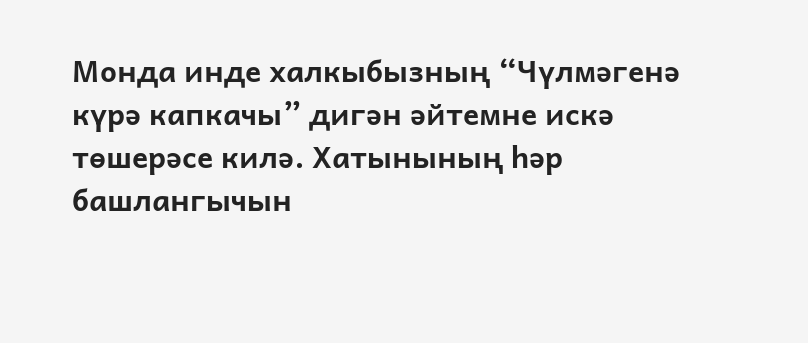Монда инде халкыбызның “Чүлмәгенә күрә капкачы” дигән әйтемне искә төшерәсе килә. Хатынының һәр башлангычын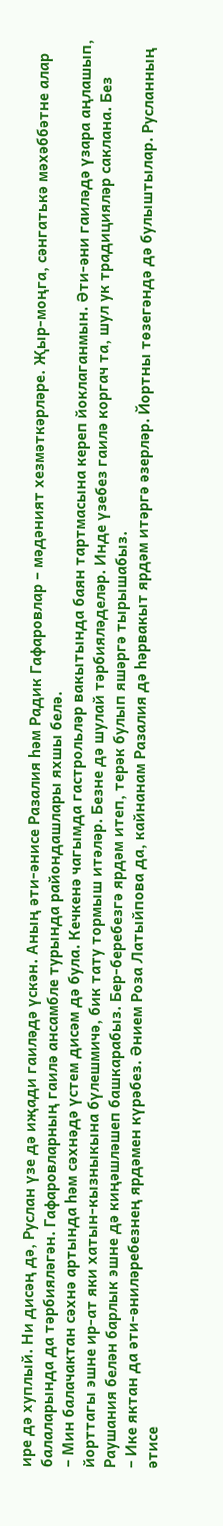ире дә хуплый. Ни дисәң дә, Руслан үзе дә иҗади гаиләдә үскән. Аның әти-әнисе Разалия һәм Радик Гафаровлар – мәдәният хезмәткәрләре. Җыр-моңга, сәнгатькә мәхәббәтне алар балаларында да тәрбияләгән. Гафаровларның гаилә ансамбле турында райондашлары яхшы белә.
– Мин балачактан сәхнә артында һәм сәхнәдә үстем дисәм дә була. Кечкенә чагымда гастрольләр вакытында баян тартмасына кереп йоклаганмын. Әти-әни гаиләдә үзара аңлашып, йорттагы эшне ир-ат яки хатын-кызныкына бүлешмичә, бик тату тормыш итәләр. Безне дә шулай тәрбияләделәр. Инде үзебез гаилә коргач та, шул ук традицияләр саклана. Без Раушания белән барлык эшне дә киңәшләшеп башкарабыз. Бер-беребезгә ярдәм итеп, терәк булып яшәргә тырышабыз.
– Ике яктан да әти-әниләребезнең ярдәмен күрәбез. Әнием Роза Латыйпова да, кайнанам Разалия дә һәрвакыт ярдәм итәргә әзерләр. Йортны төзегәндә дә булыштылар. Русланның әтисе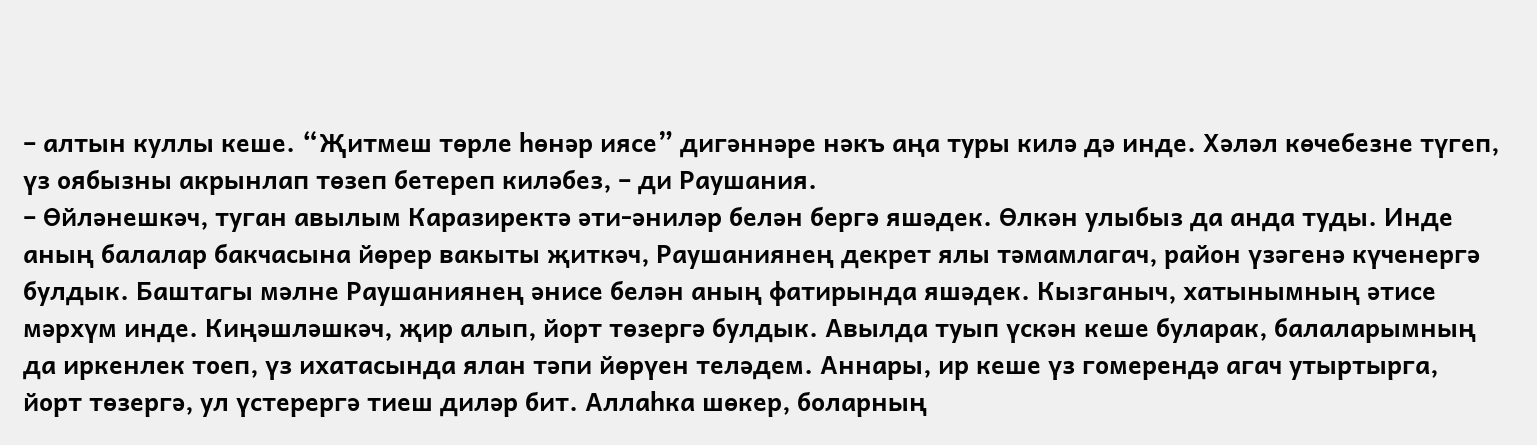– алтын куллы кеше. “Җитмеш төрле һөнәр иясе” дигәннәре нәкъ аңа туры килә дә инде. Хәләл көчебезне түгеп, үз оябызны акрынлап төзеп бетереп киләбез, – ди Раушания.
– Өйләнешкәч, туган авылым Каразиректә әти-әниләр белән бергә яшәдек. Өлкән улыбыз да анда туды. Инде аның балалар бакчасына йөрер вакыты җиткәч, Раушаниянең декрет ялы тәмамлагач, район үзәгенә күченергә булдык. Баштагы мәлне Раушаниянең әнисе белән аның фатирында яшәдек. Кызганыч, хатынымның әтисе мәрхүм инде. Киңәшләшкәч, җир алып, йорт төзергә булдык. Авылда туып үскән кеше буларак, балаларымның да иркенлек тоеп, үз ихатасында ялан тәпи йөрүен теләдем. Аннары, ир кеше үз гомерендә агач утыртырга, йорт төзергә, ул үстерергә тиеш диләр бит. Аллаһка шөкер, боларның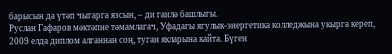барысын да үтәп чыгарга язсын, – ди гаилә башлыгы.
Руслан Гафаров мәктәпне тәмамлагач, Уфадагы ягулык-энергетика колледжына укырга кереп, 2009 елда диплом алганнан соң, туган якларына кайта. Бүген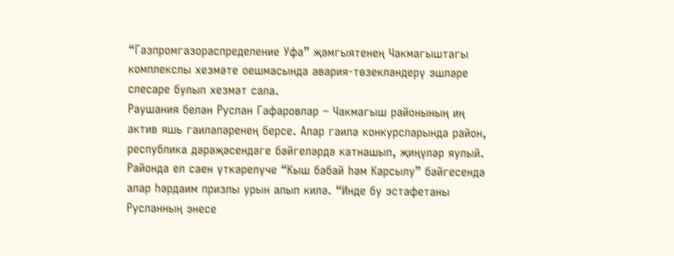“Газпромгазораспределение Уфа” җәмгыятенең Чакмагыштагы комплекслы хезмәте оешмасында авария-төзекләндерү эшләре слесаре булып хезмәт сала.
Раушания белән Руслан Гафаровлар – Чакмагыш районының иң актив яшь гаиләләренең берсе. Алар гаилә конкурсларында район, республика дәрәҗәсендәге бәйгеләрдә катнашып, җиңүләр яулый. Районда ел саен үткәрелүче “Кыш бабай һәм Карсылу” бәйгесендә алар һәрдаим призлы урын алып килә. “Инде бу эстафетаны Русланның энесе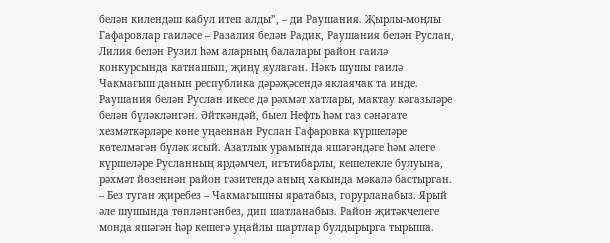белән килендәш кабул итеп алды”, – ди Раушания. Җырлы-моңлы Гафаровлар гаиләсе – Разалия белән Радик, Раушания белән Руслан, Лилия белән Рузил һәм аларның балалары район гаилә конкурсында катнашып, җиңү яулаган. Нәкъ шушы гаилә Чакмагыш данын республика дәрәҗәсендә яклаячак та инде.
Раушания белән Руслан икесе дә рәхмәт хатлары, мактау кәгазьләре белән бүләкләнгән. Әйткәндәй, быел Нефть һәм газ сәнәгате хезмәткәрләре көне уңаеннан Руслан Гафаровка күршеләре көтелмәгән бүләк ясый. Азатлык урамында яшәгәндәге һәм әлеге күршеләре Русланның ярдәмчел, игътибарлы, кешелекле булуына, рәхмәт йөзеннән район гәзитендә аның хакында мәкалә бастырган.
– Без туган җиребез – Чакмагышны яратабыз, горурланабыз. Ярый әле шушында төпләнгәнбез, дип шатланабыз. Район җитәкчелеге монда яшәгән һәр кешегә уңайлы шартлар булдырырга тырыша.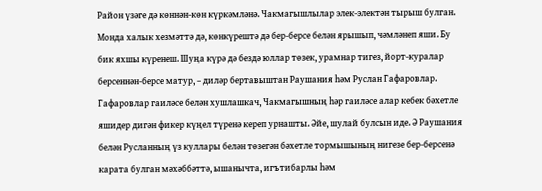Район үзәге дә көннән-көн күркәмләнә. Чакмагышлылар элек-электән тырыш булган. Монда халык хезмәттә дә, көнкүрештә дә бер-берсе белән ярышып, чәмләнеп яши. Бу бик яхшы күренеш. Шуңа күрә дә бездә юллар төзек, урамнар тигез, йорт-куралар берсеннән-берсе матур, – диләр бертавыштан Раушания һәм Руслан Гафаровлар.
Гафаровлар гаиләсе белән хушлашкач, Чакмагышның һәр гаиләсе алар кебек бәхетле яшидер дигән фикер күңел түренә кереп урнашты. Әйе, шулай булсын иде. Ә Раушания белән Русланның үз куллары белән төзегән бәхетле тормышының нигезе бер-берсенә карата булган мәхәббәттә, ышанычта, игътибарлы һәм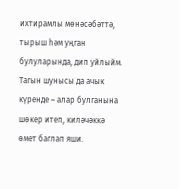ихтирамлы мөнәсәбәттә, тырыш һәм уңган булуларында, дип уйлыйм. Тагын шунысы да ачык күренде – алар булганына шөкер итеп, киләчәккә өмет баглап яши.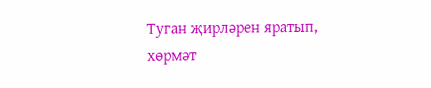Туган җирләрен яратып, хөрмәт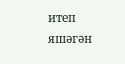итеп яшәгән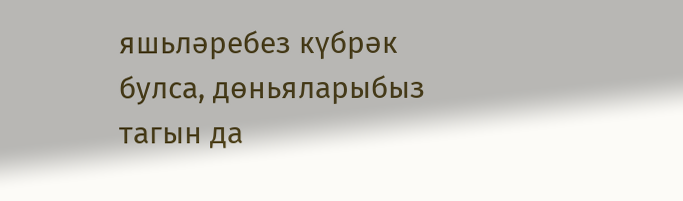яшьләребез күбрәк булса, дөньяларыбыз тагын да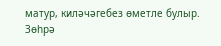матур, киләчәгебез өметле булыр.
Зөһрә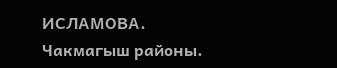ИСЛАМОВА.
Чакмагыш районы.